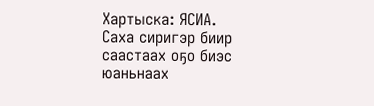Хартыска: ЯСИА.
Саха сиригэр биир саастаах оҕо биэс юаньнаах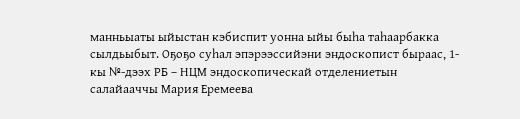манньыаты ыйыстан кэбиспит уонна ыйы быһа таһаарбакка сылдьыбыт. Оҕоҕо суһал эпэрээссийэни эндоскопист быраас, 1-кы №-дээх РБ – НЦМ эндоскопическай отделениетын салайааччы Мария Еремеева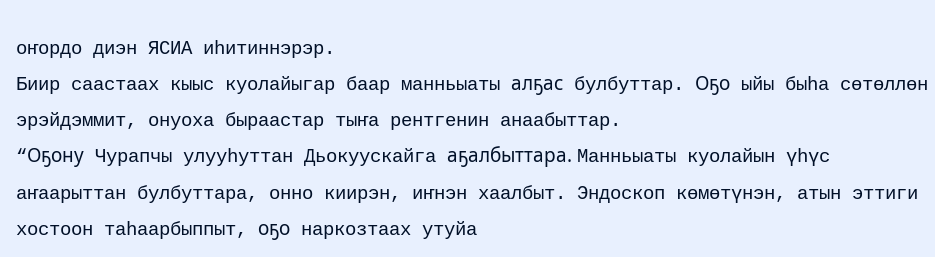оҥордо диэн ЯСИА иһитиннэрэр.
Биир саастаах кыыс куолайыгар баар манньыаты алҕас булбуттар. Оҕо ыйы быһа сөтөллөн эрэйдэммит, онуоха быраастар тыҥа рентгенин анаабыттар.
“Оҕону Чурапчы улууһуттан Дьокуускайга аҕалбыттара. Манньыаты куолайын үһүс аҥаарыттан булбуттара, онно киирэн, иҥнэн хаалбыт. Эндоскоп көмөтүнэн, атын эттиги хостоон таһаарбыппыт, оҕо наркозтаах утуйа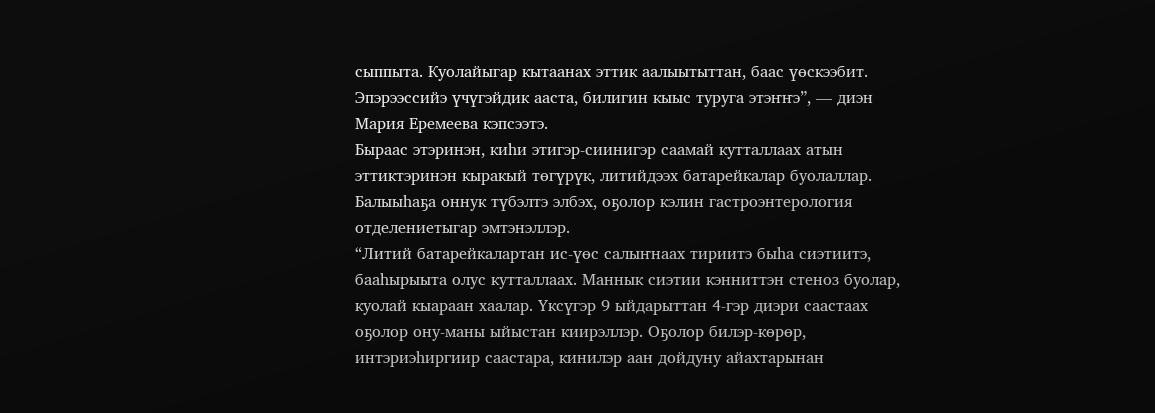сыппыта. Куолайыгар кытаанах эттик аалыытыттан, баас үөскээбит. Эпэрээссийэ үчүгэйдик ааста, билигин кыыс туруга этэҥҥэ”, — диэн Мария Еремеева кэпсээтэ.
Быраас этэринэн, киһи этигэр-сиинигэр саамай кутталлаах атын эттиктэринэн кыракый төгүрүк, литийдээх батарейкалар буолаллар. Балыыһаҕа оннук түбэлтэ элбэх, оҕолор кэлин гастроэнтерология отделениетыгар эмтэнэллэр.
“Литий батарейкалартан ис-үөс салыҥнаах тириитэ быһа сиэтиитэ, бааһырыыта олус кутталлаах. Маннык сиэтии кэнниттэн стеноз буолар, куолай кыараан хаалар. Үксүгэр 9 ыйдарыттан 4-гэр диэри саастаах оҕолор ону-маны ыйыстан киирэллэр. Оҕолор билэр-көрөр, интэриэһиргиир саастара, кинилэр аан дойдуну айахтарынан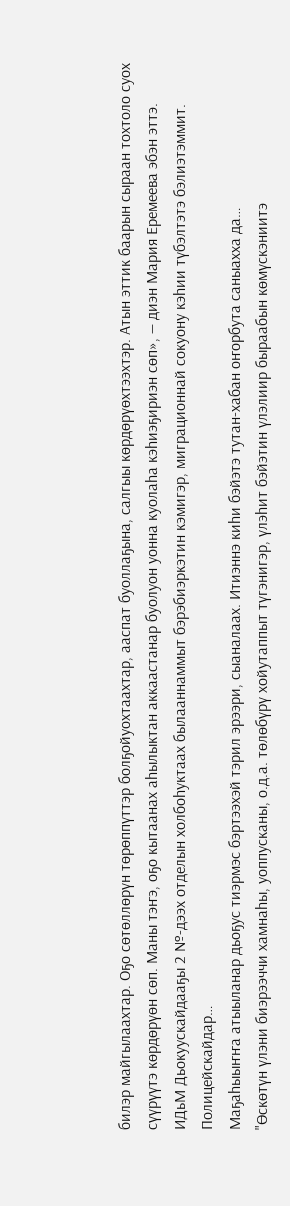билэр майгылаахтар. Оҕо сөтөллөрүн төрөппүттэр болҕойуохтаахтар, ааспат буоллаҕына, салгыы көрдөрүөхтээхтэр. Атын эттик баарын сыраан тохтоло суох сүүрүүтэ көрдөрүөн сөп. Маны тэҥэ, оҕо кытаанах аһылыктан аккаастанар буолуон уонна куолаһа кэһиэҕириэн сөп», — диэн Мария Еремеева эбэн эттэ.
ИДьМ Дьокуускайдааҕы 2 №-дээх отделын холбоһуктаах былааннаммыт бэрэбиэркэтин кэмигэр, миграционнай сокуону кэһии түбэлтэтэ бэлиэтэммит. Полицейскайдар…
Маҕаһыыҥҥа атыыланар дьоҕус тиэрмэс бэртээхэй тэрил эрээри, сыаналаах. Итиэннэ киһи бэйэтэ тутан-хабан оҥорбута саныахха да…
"Өскөтүн үлэни биэрээччи хамнаһы, уоппусканы, о.д.а. төлөбүрү хойутаппыт түгэнигэр, үлэһит бэйэтин үлэлиир быраабын көмүскэниитэ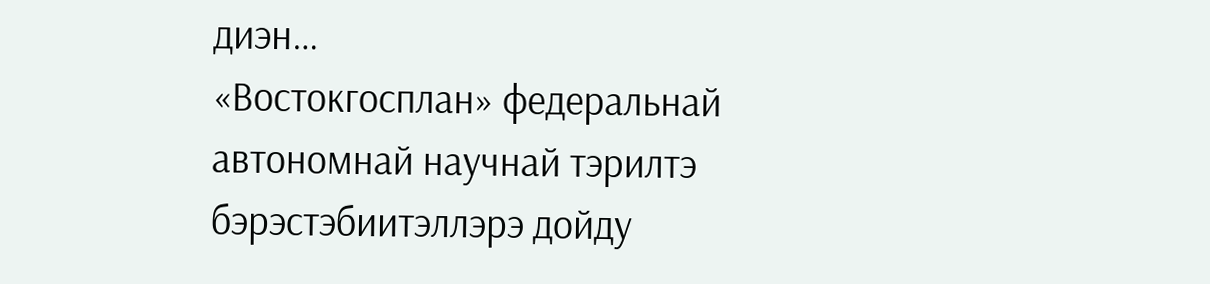диэн…
«Востокгосплан» федеральнай автономнай научнай тэрилтэ бэрэстэбиитэллэрэ дойду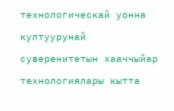технологическай уонна култуурунай суверенитетын хааччыйар технологиялары кытта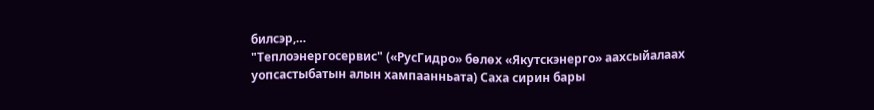билсэр,…
"Теплоэнергосервис" («РусГидро» бөлөх «Якутскэнерго» аахсыйалаах уопсастыбатын алын хампаанньата) Саха сирин бары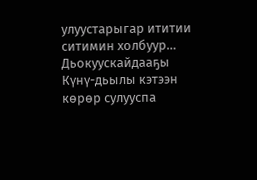улуустарыгар ититии ситимин холбуур…
Дьокуускайдааҕы Күнү-дьылы кэтээн көрөр сулууспа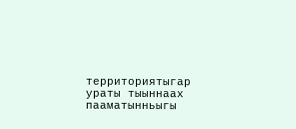территориятыгар ураты тыыннаах пааматынньыгы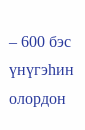– 600 бэс үнүгэһин олордон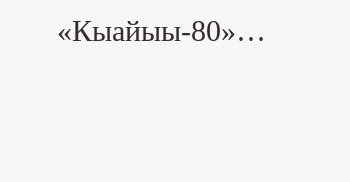«Кыайыы-80»…